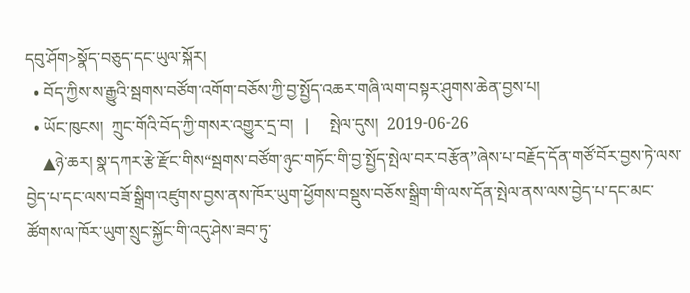དབུ་ཤོག>སྣོད་བཅུད་དང་ཡུལ་སྐོར།
  • བོད་ཀྱིས་ས་རྒྱུའི་སྦགས་བཙོག་འགོག་བཅོས་ཀྱི་བྱ་སྤྱོད་འཆར་གཞི་ལག་བསྟར་ཤུགས་ཆེན་བྱས་པ།
  • ཡོང་ཁུངས།  ཀྲུང་གོའི་བོད་ཀྱི་གསར་འགྱུར་དྲ་བ།   |     སྤེལ་དུས།  2019-06-26
    ▲ཉེ་ཆར། སྣ་དཀར་རྩེ་རྫོང་གིས“སྦགས་བཙོག་ཉུང་གཏོང་གི་བྱ་སྤྱོད་སྤེལ་བར་བརྩོན”ཞེས་པ་བརྗོད་དོན་གཙོ་བོར་བྱས་ཏེ་ལས་བྱེད་པ་དང་ལས་བཟོ་སྒྲིག་འཛུགས་བྱས་ནས་ཁོར་ཡུག་ཕྱོགས་བསྡུས་བཅོས་སྒྲིག་གི་ལས་དོན་སྤེལ་ནས་ལས་བྱེད་པ་དང་མང་ཚོགས་ལ་ཁོར་ཡུག་སྲུང་སྐྱོང་གི་འདུ་ཤེས་ཟབ་ཏུ་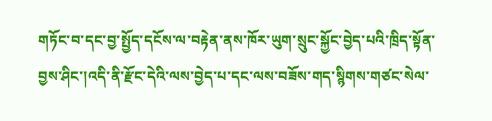གཏོང་བ་དང་བྱ་སྤྱོད་དངོས་ལ་བརྟེན་ནས་ཁོར་ཡུག་སྲུང་སྐྱོང་བྱེད་པའི་ཁྲིད་སྟོན་བྱས་ཤིང་།འདི་ནི་རྫོང་དེའི་ལས་བྱེད་པ་དང་ལས་བཟོས་གད་སྙིགས་གཙང་སེལ་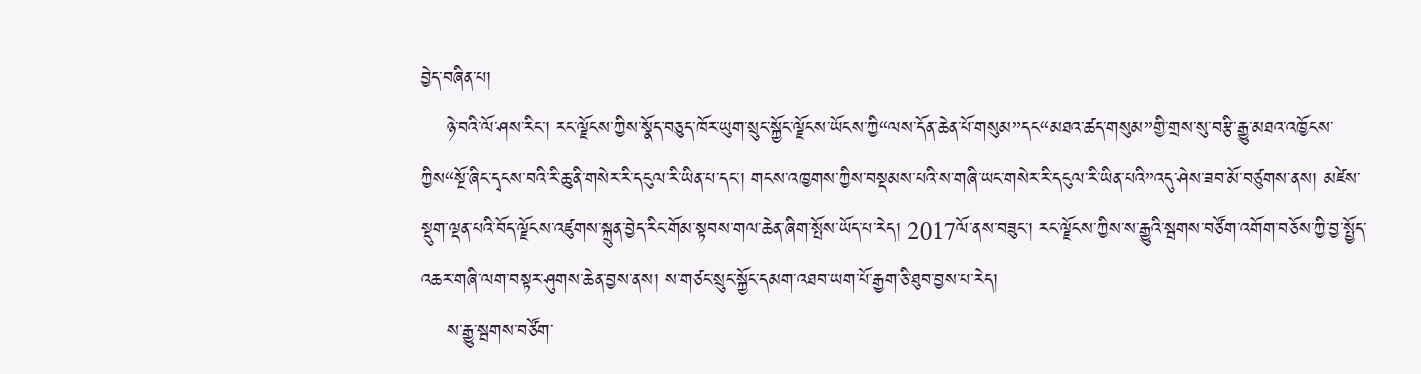བྱེད་བཞིན་པ།
    ཉེ་བའི་ལོ་ཤས་རིང་། རང་ལྗོངས་ཀྱིས་སྣོད་བཅུད་ཁོར་ཡུག་སྲུང་སྐྱོང་ལྗོངས་ཡོངས་ཀྱི“ལས་དོན་ཆེན་པོ་གསུམ”དང“མཐའ་ཚད་གསུམ”གྱི་གྲས་སུ་བརྩི་རྒྱུ་མཐའ་འཁྱོངས་ཀྱིས“སྔོ་ཞིང་དྭངས་བའི་རི་ཆུ་ནི་གསེར་རི་དངུལ་རི་ཡིན་པ་དང་། གངས་འཁྱགས་ཀྱིས་བསྡམས་པའི་ས་གཞི་ཡང་གསེར་རི་དངུལ་རི་ཡིན་པའི”འདུ་ཤེས་ཟབ་མོ་བཙུགས་ནས། མཛེས་སྡུག་ལྡན་པའི་བོད་ལྗོངས་འཛུགས་སྐྲུན་བྱེད་རིང་གོམ་སྟབས་གལ་ཆེན་ཞིག་སྤོས་ཡོད་པ་རེད། 2017ལོ་ནས་བཟུང་། རང་ལྗོངས་ཀྱིས་ས་རྒྱུའི་སྦགས་བཙོག་འགོག་བཅོས་ཀྱི་བྱ་སྤྱོད་འཆར་གཞི་ལག་བསྟར་ཤུགས་ཆེན་བྱས་ནས། ས་གཙང་སྲུང་སྐྱོང་དམག་འཐབ་ཡག་པོ་རྒྱག་ཅི་ཐུབ་བྱས་པ་རེད།
    ས་རྒྱུ་སྦགས་བཙོག་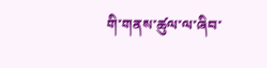གི་གནས་ཚུལ་ལ་ཞིབ་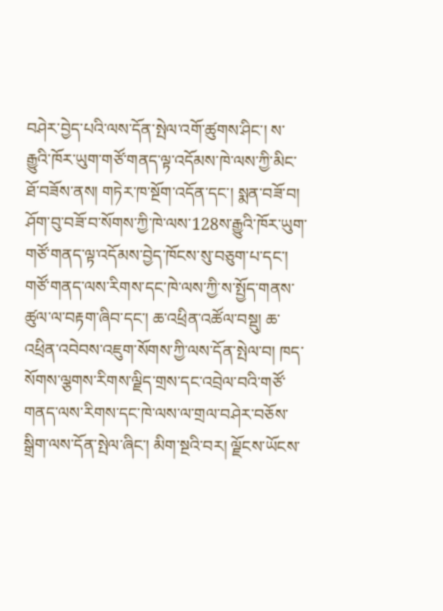བཤེར་བྱེད་པའི་ལས་དོན་སྤེལ་འགོ་ཚུགས་ཤིང་། ས་རྒྱུའི་ཁོར་ཡུག་གཙོ་གནད་ལྟ་འདོམས་ཁེ་ལས་ཀྱི་མིང་ཐོ་བཟོས་ནས། གཏེར་ཁ་སྔོག་འདོན་དང་། སྨན་བཟོ་བ། ཤོག་བུ་བཟོ་བ་སོགས་ཀྱི་ཁེ་ལས་128ས་རྒྱུའི་ཁོར་ཡུག་གཙོ་གནད་ལྟ་འདོམས་བྱེད་ཁོངས་སུ་བཅུག་པ་དང་། གཙོ་གནད་ལས་རིགས་དང་ཁེ་ལས་ཀྱི་ས་སྤྱོད་གནས་ཚུལ་ལ་བརྟག་ཞིབ་དང་། ཆ་འཕྲིན་འཚོལ་བསྡུ། ཆ་འཕྲིན་འབེབས་འཇུག་སོགས་ཀྱི་ལས་དོན་སྤེལ་བ། ཁད་སོགས་ལྕགས་རིགས་ལྗིད་གྲས་དང་འབྲེལ་བའི་གཙོ་གནད་ལས་རིགས་དང་ཁེ་ལས་ལ་གྲལ་བཤེར་བཅོས་སྒྲིག་ལས་དོན་སྤེལ་ཞིང་། མིག་སྔའི་བར། ལྗོངས་ཡོངས་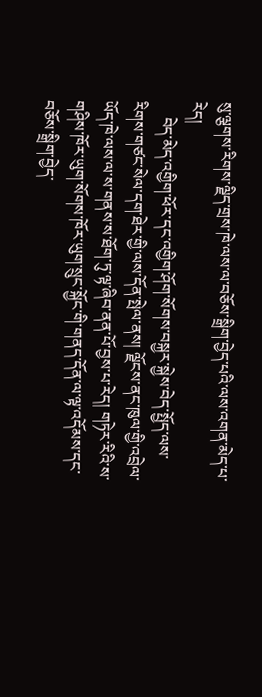སུ་ལྕགས་རིགས་ལྗིད་གྲས་ཁེ་ལས་ལ་བཅོས་སྒྲིག་བྱེད་པའི་ལས་འགན་མེད་པ་རེད།
    བེད་མེད་འགྱིག་ཕོར་དང་འགྱིག་ཤོག་སོགས་བསྐྱར་སྐྱེས་བེད་སྤྱོད་ལས་རིགས་གཙང་སེལ་དག་ཐེར་གྱི་ལས་དོན་སྤེལ་ནས། ལྗོངས་ནང་ཁུལ་གྱི་འབྲེལ་ཡོད་ཁེ་ལས་ལ་ས་གནས་ས་ཐོག་ཏུ་ལྟ་ཞིབ་ནན་པོ་བྱས་པ་རེད། གཏེར་རིའི་ས་གཤིས་ཁོར་ཡུག་སོགས་ཁོར་ཡུག་སྲུང་སྐྱོང་གི་གནད་དོན་ལ་ལྟ་འདོམས་དང་བཅོས་སྒྲིག་བྱེད་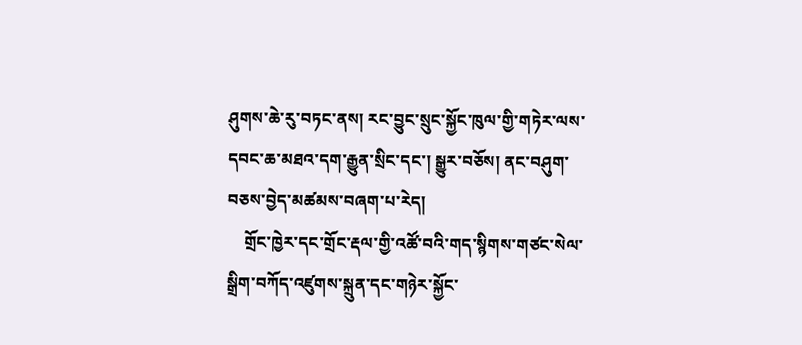ཤུགས་ཆེ་རུ་བཏང་ནས། རང་བྱུང་སྲུང་སྐྱོང་ཁུལ་གྱི་གཏེར་ལས་དབང་ཆ་མཐའ་དག་རྒྱུན་སྲིང་དང་། སྒྱུར་བཅོས། ནང་བཤུག་བཅས་བྱེད་མཚམས་བཞག་པ་རེད།
    གྲོང་ཁྱེར་དང་གྲོང་རྡལ་གྱི་འཚོ་བའི་གད་སྙིགས་གཙང་སེལ་སྒྲིག་བཀོད་འཛུགས་སྐྲུན་དང་གཉེར་སྐྱོང་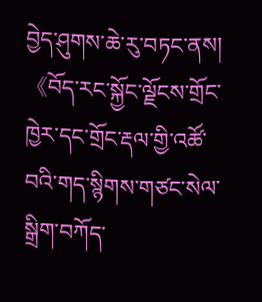བྱེད་ཤུགས་ཆེ་རུ་བཏང་ནས། 《བོད་རང་སྐྱོང་ལྗོངས་གྲོང་ཁྱེར་དང་གྲོང་རྡལ་གྱི་འཚོ་བའི་གད་སྙིགས་གཙང་སེལ་སྒྲིག་བཀོད་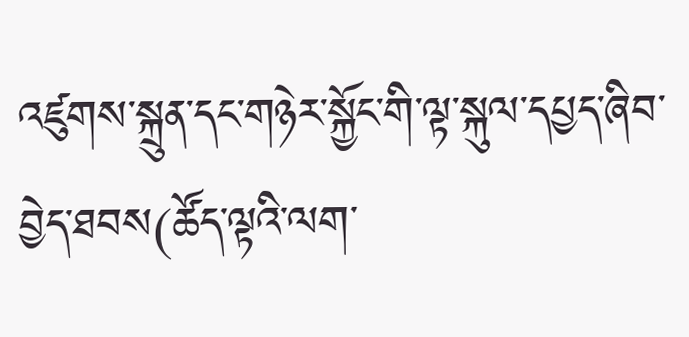འཛུགས་སྐྲུན་དང་གཉེར་སྐྱོང་གི་ལྟ་སྐུལ་དཔྱད་ཞིབ་བྱེད་ཐབས(ཚོད་ལྟའི་ལག་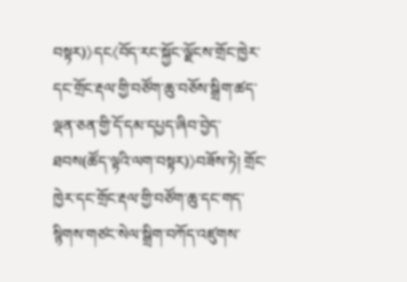བསྟར)》དང《བོད་རང་སྐྱོང་ལྗོངས་གྲོང་ཁྱེར་དང་གྲོང་རྡལ་གྱི་བཙོག་ཆུ་བཅོས་སྒྲིག་ཚད་ལྡན་ཅན་གྱི་དོ་དམ་དཔྱད་ཞིབ་བྱེད་ཐབས(ཚོད་ལྟའི་ལག་བསྟར)》བཟོས་ཏེ། གྲོང་ཁྱེར་དང་གྲོང་རྡལ་གྱི་བཙོག་ཆུ་དང་གད་སྙིགས་གཙང་སེལ་སྒྲིག་བཀོད་འཛུགས་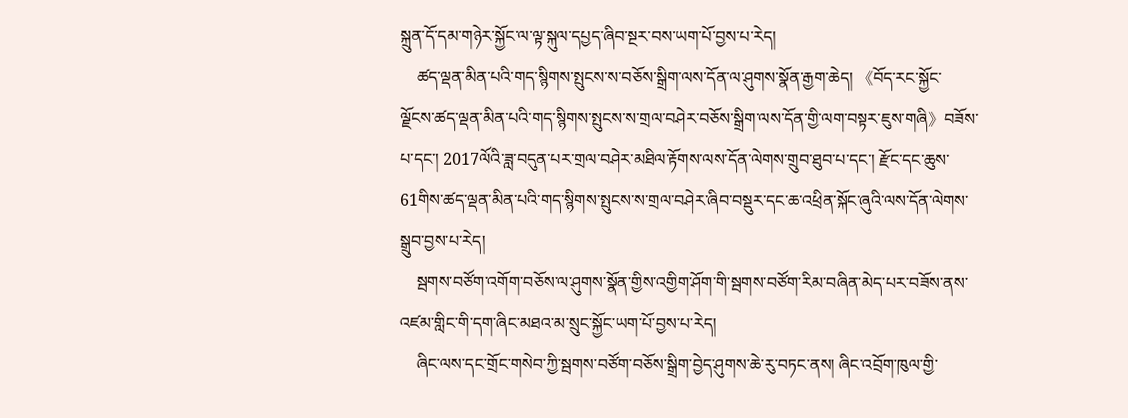སྐྲུན་དོ་དམ་གཉེར་སྐྱོང་ལ་ལྟ་སྐུལ་དཔྱད་ཞིབ་སྔར་བས་ཡག་པོ་བྱས་པ་རེད།
    ཚད་ལྡན་མིན་པའི་གད་སྙིགས་སྤུངས་ས་བཅོས་སྒྲིག་ལས་དོན་ལ་ཤུགས་སྣོན་རྒྱག་ཆེད། 《བོད་རང་སྐྱོང་ལྗོངས་ཚད་ལྡན་མིན་པའི་གད་སྙིགས་སྤུངས་ས་གྲལ་བཤེར་བཅོས་སྒྲིག་ལས་དོན་གྱི་ལག་བསྟར་ཇུས་གཞི》བཟོས་པ་དང་། 2017ལོའི་ཟླ་བདུན་པར་གྲལ་བཤེར་མཐིལ་རྟོགས་ལས་དོན་ལེགས་གྲུབ་ཐུབ་པ་དང་། རྫོང་དང་ཆུས་61གིས་ཚད་ལྡན་མིན་པའི་གད་སྙིགས་སྤུངས་ས་གྲལ་བཤེར་ཞིབ་བསྡུར་དང་ཆ་འཕྲིན་སྐོང་ཞུའི་ལས་དོན་ལེགས་སྒྲུབ་བྱས་པ་རེད།
    སྦགས་བཙོག་འགོག་བཅོས་ལ་ཤུགས་སྣོན་གྱིས་འགྱིག་ཤོག་གི་སྦགས་བཙོག་རིམ་བཞིན་མེད་པར་བཟོས་ནས་འཛམ་གླིང་གི་དག་ཞིང་མཐའ་མ་སྲུང་སྐྱོང་ཡག་པོ་བྱས་པ་རེད།
    ཞིང་ལས་དང་གྲོང་གསེབ་ཀྱི་སྦགས་བཙོག་བཅོས་སྒྲིག་བྱེད་ཤུགས་ཆེ་རུ་བཏང་ནས། ཞིང་འབྲོག་ཁུལ་གྱི་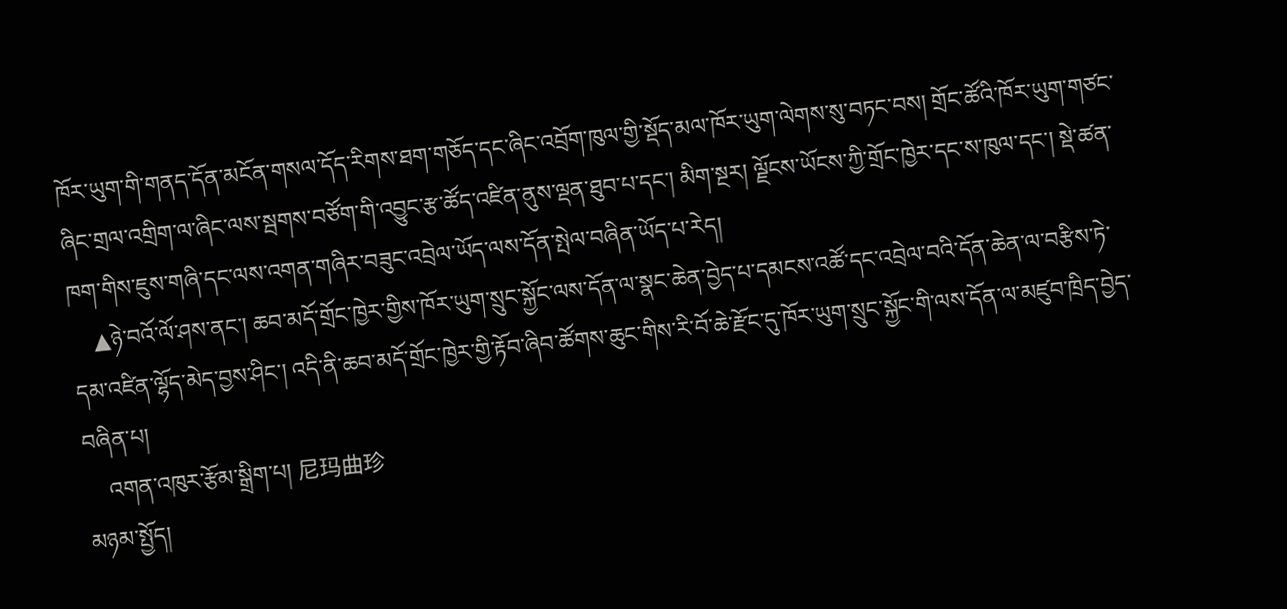ཁོར་ཡུག་གི་གནད་དོན་མངོན་གསལ་དོད་རིགས་ཐག་གཅོད་དང་ཞིང་འབྲོག་ཁུལ་གྱི་སྡོད་མལ་ཁོར་ཡུག་ལེགས་སུ་བཏང་བས། གྲོང་ཚོའི་ཁོར་ཡུག་གཙང་ཞིང་གྲལ་འགྲིག་ལ་ཞིང་ལས་སྦགས་བཙོག་གི་འབྱུང་རྩ་ཚོད་འཛིན་ནུས་ལྡན་ཐུབ་པ་དང་། མིག་སྔར། ལྗོངས་ཡོངས་ཀྱི་གྲོང་ཁྱེར་དང་ས་ཁུལ་དང་། སྡེ་ཚན་ཁག་གིས་ཇུས་གཞི་དང་ལས་འགན་གཞིར་བཟུང་འབྲེལ་ཡོད་ལས་དོན་སྤེལ་བཞིན་ཡོད་པ་རེད།
    ▲ཉེ་བའོ་ལོ་ཤས་ནང་། ཆབ་མདོ་གྲོང་ཁྱེར་གྱིས་ཁོར་ཡུག་སྲུང་སྐྱོང་ལས་དོན་ལ་སྣང་ཆེན་བྱེད་པ་དམངས་འཚོ་དང་འབྲེལ་བའི་དོན་ཆེན་ལ་བརྩིས་ཏེ་དམ་འཛིན་ལྷོད་མེད་བྱས་ཤིང་། འདི་ནི་ཆབ་མདོ་གྲོང་ཁྱེར་གྱི་རྟོབ་ཞིབ་ཚོགས་ཆུང་གིས་རི་བོ་ཆེ་རྫོང་དུ་ཁོར་ཡུག་སྲུང་སྐྱོང་གི་ལས་དོན་ལ་མཛུབ་ཁྲིད་བྱེད་བཞིན་པ།
    འགན་འཁུར་རྩོམ་སྒྲིག་པ། 尼玛曲珍
མཉམ་སྤྱོད།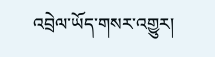འབྲེལ་ཡོད་གསར་འགྱུར།